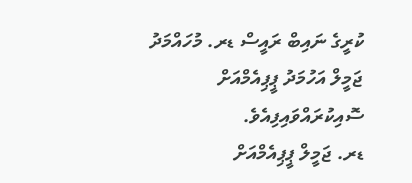ކުރީގެ ނައިބް ރައީސް ޑރ. މުހައްމަދު ޖަމީލް އަހުމަދު ޕީޕިއެމްއަށް ސޮއިކުރައްވައިފިއެވެ.
ޑރ. ޖަމީލް ޕީޕިއެމްއަށް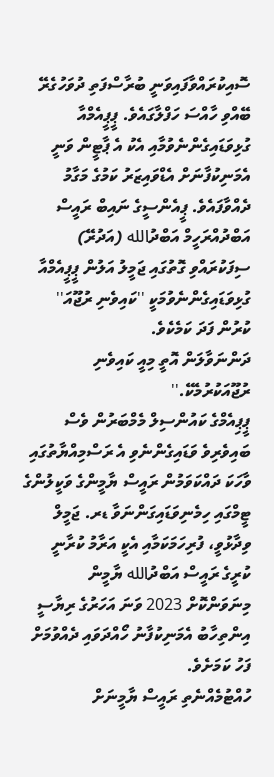ސޮއިކުރައްވާފައިވަނީ ބުރާސްފަތި ދުވަހުގެރޭ ބޭއްވި ހާއްސަ ހަފްލާގައެވެ. ޕީޕީއެމްއާ ގުޅިވަޑައިގެންނެވުމާއި އެކު އެ ޕާޓީން ވަނީ އެމަނިކުފާނަށް އެޑްވައިޒަރު ކަމުގެ މަގާމު ދެއްވާފައެވެ. ޕީއެންސީގެ ނައިބް ރައީސް އަބްދުއްރަހީމް އަބްދުالله (އަދުރޭ) ސިފަކުރައްވި ގޮތުގައި ޖަމީލު އަލުން ޕީޕީއެމްއާ ގުޅިވަޑައިގެންނެވުމަކީ ''ކައިވެނި ރުޖޫއަ'' ކުރުން ފަދަ ކަމެކެވެ.
ދަންނަވާލަން އޮތީ މިއީ ކައިވެނި ރުޖޫއަކުރުމެކޭ.''
ޕީޕިއެމްގެ ކައުންސިލް މެމްބަރުން ވެސް ބައިވެރިވެ ވަޑައިގެންނެވި އެ ރަސްމިއްޔާތުގައި ވާހަކަ ދައްކަވަމުން ރައީސް ޔާމީންގެ ވަކީލުންގެ ޓީމްގައި ހިމެނިވަޑައިގަންނަވާ ޑރ. ޖަމީލް ވިދާޅުވީ، ފުރިހަމަކަމާއި އެކީ އަރާމު ކުރާނީ ކުރީގެ ރައީސް އަބްދުالله ޔާމީން މިނަވަންކޮށް 2023 ވަނަ އަހަރުގެ ރިޔާސީ އިންތިހާބު އެމަނިކުފާނު ހޯއްދަވައި ދެއްވުމަށް ފަހު ކަމަށެވެ.
ހުއްޓުމެއްނެތި ރައީސް ޔާމީނަށް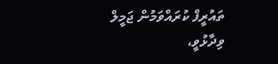ތައުރީފް ކުރައްވަމުން ޖަމީލް ވިދާޅުވީ،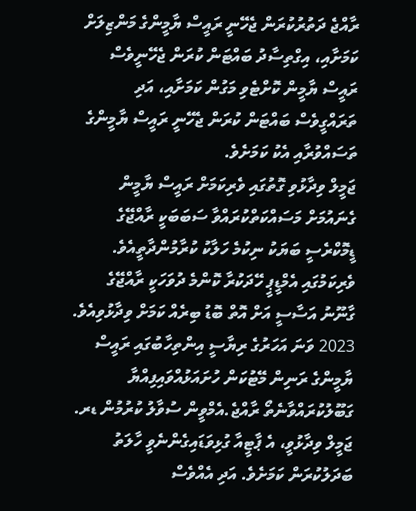ރާއްޖެ ދަތުރުކުރަން ޖެހޭނީ ރައީސް ޔާމީންގެ މަންޒިލަށް ކަމަށާއި، އިގްތިސާދު ބައްޓަން ކުރަން ޖެހޭނީވެސް ރައީސް ޔާމީން ކޮށްޓެވި މަގުން ކަމަށާއި، އަދި ތަރައްގީވެސް ބައްޓަން ކުރަން ޖެހޭނީ ރައީސް ޔާމީންގެ ތަސައްވުރާއި އެކު ކަމަށެވެ.
ޖަމީލް ވިދާޅުވި ގޮތުގައި ވެރިކަމަށް ރައީސް ޔާމީން ގެނައުމަށް މަސައްކަތްކުރައްވާ ސަބަބަކީ ރާއްޖޭގެ ޑީމޮކްރެސީ ބަޔަކު ނިކުމެ ހަލާކު ކުރާމުންދާތީއެވެ. ވެރިކަމުގައި އެމްޑީޕީ ހޭދަކުރާ ކޮންމެ ދުވަހަކީ ރާއްޖޭގެ ގާނޫނު އަސާސީ އަށް އޮތް ބޮޑު ބިރެއް ކަމަށް ވިދާޅުވިއެވެ.
2023 ވަނަ އަހަރުގެ ރިޔާސީ އިންތިހާބުގައި ރައީސް ޔާމީންގެ ރަނިން މޭޓުކަން ހުށައަޅުއްވައިފިއްޔާ ގަބޫލުކުރައްވާނެތޯ ރާއްޖެ.އެމްވީން ސުވާލު ކުރުމުން ޑރ. ޖަމީލް ވިދާޅުވީ، އެ ޕާޓީއާ ގުޅިވަޑައިގެންނެވީ ހާލަތު ބަދަލުކުރަން ކަމަށެވެ. އަދި އެއްވެސް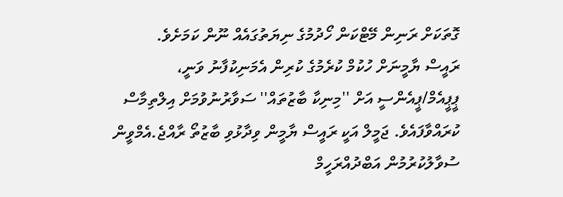ގޮތަކަށް ރަނިން މޭޓްކަން ހޯދުމުގެ ނިޔަތުގައެއް ނޫން ކަމަށެވެ.
ރައީސް ޔާމީނަށް ހުކުމް ކުރެމުގެ ކުރިން އެމަނިކުފާނު ވަނީ، ޕީޕީއެމް/ޕީއެންސީ އަށް ''މިނިކާ ބާޒުތައް'' ސަވާރުނުވުމަށް އިލްތިމާސް ކުރައްވާފައެވެ. ޖަމީލް އަކީ ރައީސް ޔާމީން ވިދާޅުވި ބާޒުތޯ ރާއްޖެ.އެމްވީން ސުވާލުކުރުމުން އަބްދުއްރަހީމް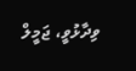ވިދާޅުވީ، ޖަމީލް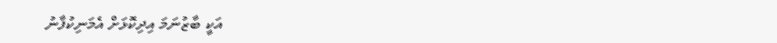އަކީ ބާޒުނަމަ އިދިކޮޅަށް އެމަނިކުފާނު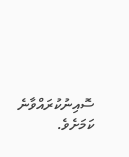ސޮއިނުކުރައްވާނެ ކަމަށެވެ.